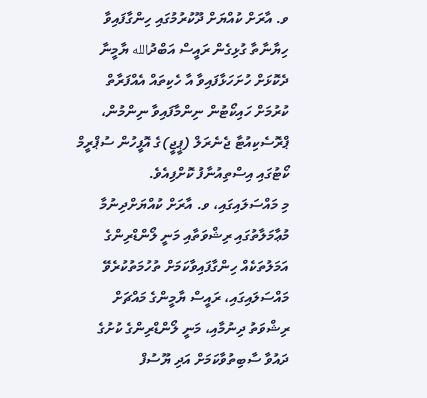ވ. އާރަށް ކުއްޔަށް ދޫކުރުމުގައި ހިންގާފައިވާ ހިޔާނާތާ ގުޅިގެން ރައީސް އަބްދުالله ޔާމީނާ ދެކޮޅަށް ހުށަހަޅާފައިވާ އާ ހެކިތައް އެއްފަރާތް ކުރުމަށް ހައިކޯޓުން ނިންމާފައިވާ ނިންމުން، ޕްރޮސެކިއުޓާ ޖެނެރަލް (ޕީޖީ)ގެ އޮފީހުން ސުޕްރީމް ކޯޓުގައި އިސްތިއުނާފު ކޮށްފިއެވެ.
މި މައްސަލައިގައި، ވ. އާރަށް ކުއްޔަށްދިނުމާ މުޢާމަލާތުގައި ރިޝްވަތާއި މަނީ ލޯންޑްރިންގެ އަމަލުތަކެއް ހިންގާފައިވާކަމަށް ތުހުމަތުކުރެވޭ މައްސަލައިގައި، ރައީސް ޔާމީންގެ މައްޗަށް ރިޝްވަތު ދިނުމާއި، މަނީ ލޯންޑްރިންގެ ކުށުގެ ދައުވާ ސާބިތުވާކަމަށް އަދި ޔޫސުފް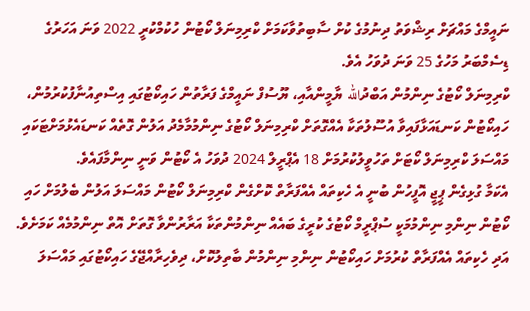ނައީމްގެ މައްޗަށް ރިޝްވަތު ދިނުމުގެ ކުށް ސާބިތުވާކަމަށް ކްރިމިނަލް ކޯޓުން ހުކުމްކުރީ 2022 ވަނަ އަހަރުގެ ޑިސެމްބަރު މަހުގެ 25 ވަނަ ދުވަހު އެވެ.
ކްރިމިނަލް ކޯޓުގެ ނިންމުން އަބްދުالله ޔާމީންއާއި، ޔޫސުފް ނައީމްގެ ފަރާތުން ހައިކޯޓުގައި އިސްތިއުނާފުކުރުމުން، ހައިކޯޓުން ކަނޑައަޅާފައިވާ އުސޫލުތަކާ އެއްގޮތަށް ކްރިމިނަލް ކޯޓުގެ ނިންމުމާމެދު އަލުން ގޮތެއް ކަނޑައެޅުމަށްޓަކައި މައްސަލަ ކްރިމިނަލް ކޯޓަށް ތަހުވީލުކުރުމަށް 18 އެޕްރީލް 2024 ދުވަހު އެ ކޯޓުން ވަނީ ނިންމާފައެވެ.
އެކަމާ ގުޅިގެން ޕީޖީ އޮފީހުން ބުނީ އެ ހެކިތައް އެއްފަރާތް ކޮށްގެން ކްރިމިނަލް ކޯޓުން މައްސަލަ އަލުން ބެލުމަށް ހައި ކޯޓުން ނިންމި ނިންމުމަކީ ސުޕްރީމް ކޯޓުގެ ކުރީގެ ބައެއް ނިންމުންތަކާ އަރާރުންވާ ގޮތަށް އޮތް ނިންމުމެއް ކަމަށެވެ.
އަދި ހެކިތައް އެއްފަރާތް ކުރުމަށް ހައިކޯޓުން ނިންމި ނިންމުން ބާތިލުކޮށް، ދިވެހިރާއްޖޭގެ ހައިކޯޓުގައި މައްސަލަ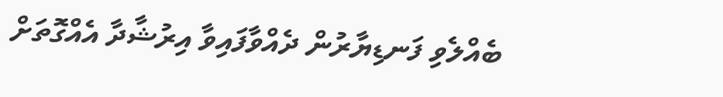ބެއްލެވި ފަނޑިޔާރުން ދެއްވާފައިވާ އިރުޝާދާ އެއްގޮތަށް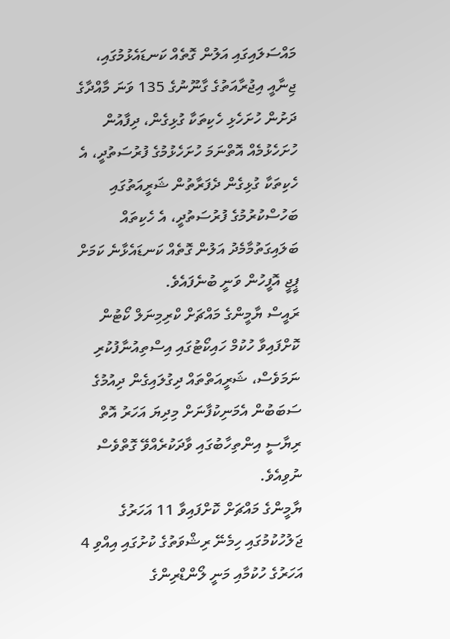މައްސަލައިގައި އަލުން ގޮތެއް ކަނޑައެޅުމުގައި، ޖިނާއީ އިޖުރާއަތުގެ ގާނޫނުގެ 135 ވަނަ މާއްދާގެ ދަށުން ހުށަހެޅި ހެކިތަކާ ގުޅިގެން، ދިފާއުން ހުށަހެޅުމެއް އޮތްނަމަ ހުށަހެޅުމުގެ ފުރުސަތުދީ، އެ ހެކިތަކާ ގުޅިގެން ދެފަރާތުން ޝަރީއަތުގައި ބަހުސްކުރުމުގެ ފުރުސަތުދީ، އެ ހެކިތައް ބަލައިގަތުމާމެދު އަލުން ގޮތެއް ކަނޑައެޅާނެ ކަމަށް ޕީޖީ އޮފީހުން ވަނީ ބުނެފައެވެ.
ރައީސް ޔާމީންގެ މައްޗަށް ކްރިމިނަލް ކޯޓުން ކޮށްފައިވާ ހުކުމް ހައިކޯޓުގައި އިސްތިއުނާފުކުރި ނަމަވެސް، ޝަރީއަތްތައް ދިގުލައިގެން ދިއުމުގެ ސަބަބުން އެމަނިކުފާނަށް މިދިޔަ އަހަރު އޮތް ރިޔާސީ އިންތިހާބުގައި ވާދަކުރެއްވޭ ގޮތްވެސް ނުވިއެވެ.
ޔާމީންގެ މައްޗަށް ކޮށްފައިވާ 11 އަހަރުގެ ޖަލުހުކުމުގައި ހިމެނޭ ރިޝްވަތުގެ ކުށުގައި އިއްވި 4 އަހަރުގެ ހުކުމާއި މަނީ ލޯންޑްރިންގެ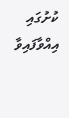ކުށުގައި އިއްވާފައިވާ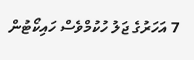7 އަހަރުގެ ޖަލު ހުކުމްވެސް ހައިކޯޓުން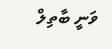ވަނީ ބާތިލް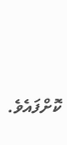ކޮށްފައެވެ.